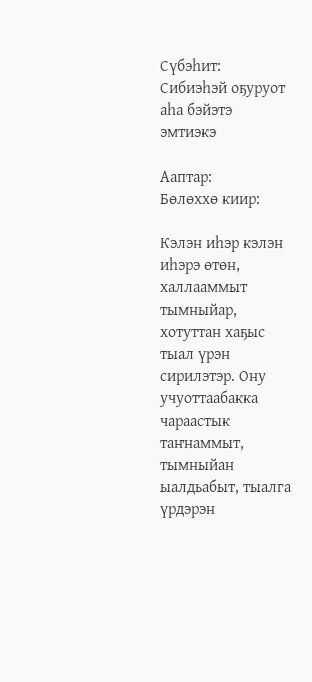Сүбэһит: Сибиэһэй оҕуруот аһа бэйэтэ эмтиэкэ

Ааптар:
Бөлөххө киир:

Кэлэн иһэр кэлэн иһэрэ өтөн, халлааммыт тымныйар, хотуттан хаҕыс тыал үрэн сирилэтэр. Ону учуоттаабакка чараастык таҥнаммыт, тымныйан ыалдьабыт, тыалга үрдэрэн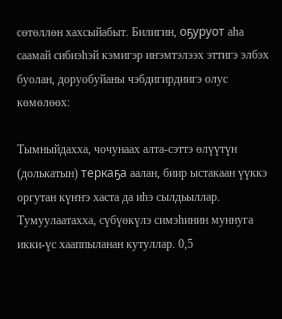сөтөллөн хахсыйабыт. Билигин, оҕуруот аһа саамай сибиэһэй кэмигэр иҥэмтэлээх эттигэ элбэх буолан, доруобуйаны чэбдигирдиигэ олус көмөлөөх:

Тымныйдахха, чочунаах алта-сэттэ өлүүтүн (долькатын) теркаҕа аалан, биир ыстакаан үүккэ оргутан күҥҥэ хаста да иһэ сылдьыллар. Тумуулаатахха, сүбүөкүлэ симэһинин муннуга икки-үс хааппыланан кутуллар. 0,5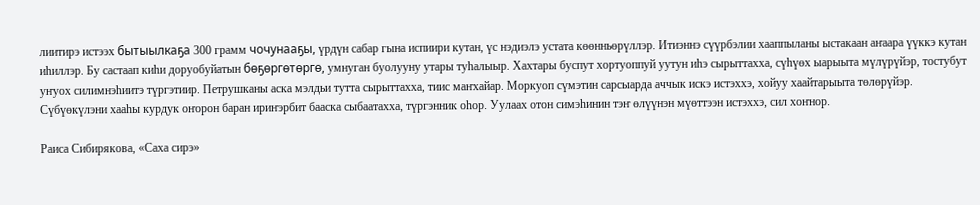лиитирэ истээх бытыылкаҕа 300 грамм чочунааҕы, үрдүн сабар гына испиири кутан, үс нэдиэлэ устата көөнньөрүллэр. Итиэннэ сүүрбэлии хааппыланы ыстакаан аҥаара үүккэ кутан иһиллэр. Бу састаап киһи доруобуйатын бөҕөргөтөргө, умнуган буолууну утары туһалыыр. Хахтары буспут хортуоппуй уутун иһэ сырыттахха, сүһүөх ыарыыта мүлүрүйэр, тостубут уҥуох силимнэһиитэ түргэтиир. Петрушканы аска мэлдьи тутта сырыттахха, тиис маҥхайар. Моркуоп сүмэтин сарсыарда аччык искэ истэххэ, хойуу хаайтарыыта төлөрүйэр. Сүбүөкүлэни хааһы курдук оҥорон баран ириҥэрбит бааска сыбаатахха, түргэнник оһор. Уулаах отон симэһинин тэҥ өлүүнэн мүөттээн истэххэ, сил хоҥнор.

Раиса Сибирякова, «Саха сирэ»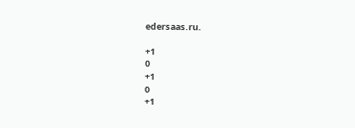edersaas.ru.

+1
0
+1
0
+1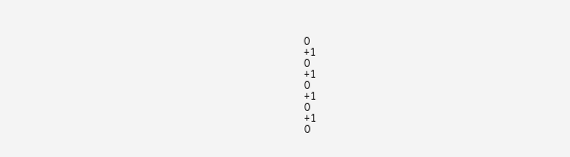0
+1
0
+1
0
+1
0
+1
0